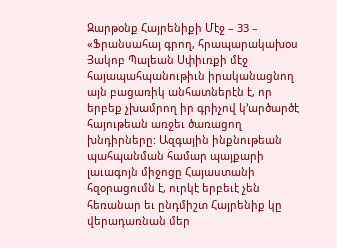Զարթօնք Հայրենիքի Մէջ – 33 –
«Ֆրանսահայ գրող, հրապարակախօս Յակոբ Պալեան Սփիւռքի մէջ հայապահպանութիւն իրականացնող այն բացառիկ անհատներէն է, որ երբեք չխամրող իր գրիչով կ’արծարծէ հայութեան առջեւ ծառացող խնդիրները: Ազգային ինքնութեան պահպանման համար պայքարի լաւագոյն միջոցը Հայաստանի հզօրացումն է, ուրկէ երբեւէ չեն հեռանար եւ ընդմիշտ Հայրենիք կը վերադառնան մեր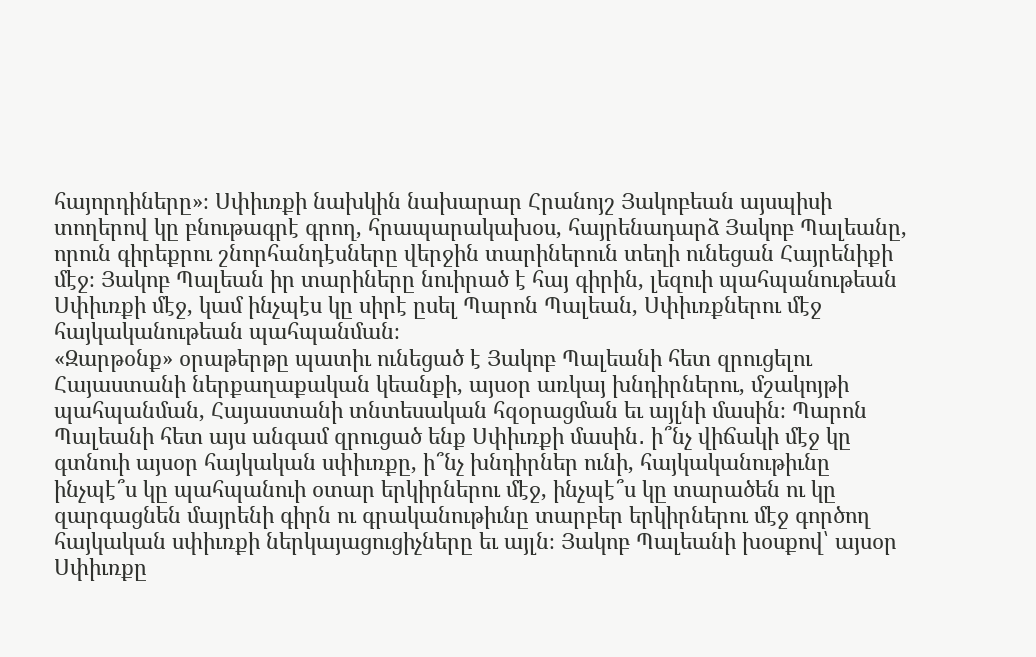հայորդիները»։ Սփիւռքի նախկին նախարար Հրանոյշ Յակոբեան այսպիսի տողերով կը բնութագրէ գրող, հրապարակախօս, հայրենադարձ Յակոբ Պալեանը, որուն գիրեքրու շնորհանդէսները վերջին տարիներուն տեղի ունեցան Հայրենիքի մէջ։ Յակոբ Պալեան իր տարիները նուիրած է հայ գիրին, լեզուի պահպանութեան Սփիւռքի մէջ, կամ ինչպէս կը սիրէ ըսել Պարոն Պալեան, Սփիւռքներու մէջ հայկականութեան պահպանման։
«Զարթօնք» օրաթերթը պատիւ ունեցած է Յակոբ Պալեանի հետ զրուցելու Հայաստանի ներքաղաքական կեանքի, այսօր առկայ խնդիրներու, մշակոյթի պահպանման, Հայաստանի տնտեսական հզօրացման եւ այլնի մասին։ Պարոն Պալեանի հետ այս անգամ զրուցած ենք Սփիւռքի մասին․ ի՞նչ վիճակի մէջ կը գտնուի այսօր հայկական սփիւռքը, ի՞նչ խնդիրներ ունի, հայկականութիւնը ինչպէ՞ս կը պահպանուի օտար երկիրներու մէջ, ինչպէ՞ս կը տարածեն ու կը զարգացնեն մայրենի գիրն ու գրականութիւնը տարբեր երկիրներու մէջ գործող հայկական սփիւռքի ներկայացուցիչները եւ այլն։ Յակոբ Պալեանի խօսքով՝ այսօր Սփիւռքը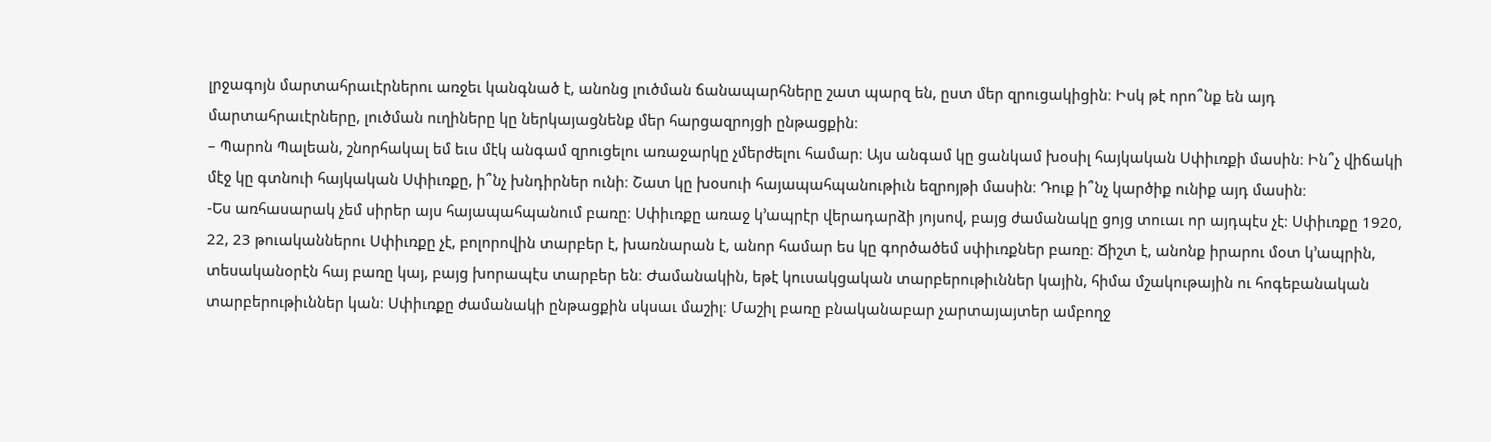լրջագոյն մարտահրաւէրներու առջեւ կանգնած է, անոնց լուծման ճանապարհները շատ պարզ են, ըստ մեր զրուցակիցին։ Իսկ թէ որո՞նք են այդ մարտահրաւէրները, լուծման ուղիները կը ներկայացնենք մեր հարցազրոյցի ընթացքին։
– Պարոն Պալեան, շնորհակալ եմ եւս մէկ անգամ զրուցելու առաջարկը չմերժելու համար։ Այս անգամ կը ցանկամ խօսիլ հայկական Սփիւռքի մասին։ Ին՞չ վիճակի մէջ կը գտնուի հայկական Սփիւռքը, ի՞նչ խնդիրներ ունի։ Շատ կը խօսուի հայապահպանութիւն եզրոյթի մասին։ Դուք ի՞նչ կարծիք ունիք այդ մասին։
-Ես առհասարակ չեմ սիրեր այս հայապահպանում բառը։ Սփիւռքը առաջ կ’ապրէր վերադարձի յոյսով, բայց ժամանակը ցոյց տուաւ որ այդպէս չէ։ Սփիւռքը 1920, 22, 23 թուականներու Սփիւռքը չէ, բոլորովին տարբեր է, խառնարան է, անոր համար ես կը գործածեմ սփիւռքներ բառը։ Ճիշտ է, անոնք իրարու մօտ կ’ապրին, տեսականօրէն հայ բառը կայ, բայց խորապէս տարբեր են։ Ժամանակին, եթէ կուսակցական տարբերութիւններ կային, հիմա մշակութային ու հոգեբանական տարբերութիւններ կան։ Սփիւռքը ժամանակի ընթացքին սկսաւ մաշիլ։ Մաշիլ բառը բնականաբար չարտայայտեր ամբողջ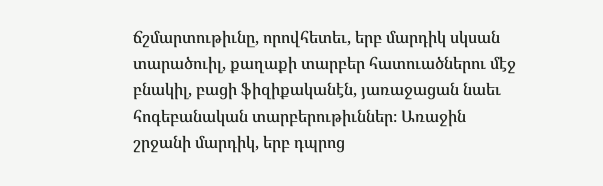ճշմարտութիւնը, որովհետեւ, երբ մարդիկ սկսան տարածուիլ, քաղաքի տարբեր հատուածներու մէջ բնակիլ, բացի ֆիզիքականէն, յառաջացան նաեւ հոգեբանական տարբերութիւններ։ Առաջին շրջանի մարդիկ, երբ դպրոց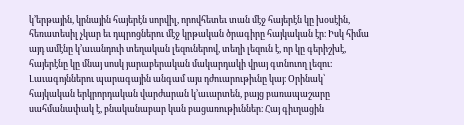կ’երթային, կրնային հայերէն սորվիլ, որովհետեւ տան մէջ հայերէն կը խօսէին, հեռատեսիլ չկար եւ դպրոցներու մէջ կրթական ծրագիրը հայկական էր։ Իսկ հիմա այդ ամէնը կ’աւանդուի տեղական լեզուներով, տեղի լեզուն է, որ կը գերիշխէ, հայերէնը կը մնայ սոսկ յարաբերական մակարդակի վրայ գտնուող լեզու։ Լաւագոյններու պարագային անգամ այս դժուարութիւնը կայ։ Օրինակ՝ հայկական երկրորդական վարժարան կ’աւարտեն, բայց բառապաշարը սահմանափակ է, բնականաբար կան բացառութիւններ։ Հայ գիւղացին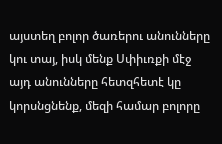այստեղ բոլոր ծառերու անունները կու տայ, իսկ մենք Սփիւռքի մէջ այդ անունները հետզհետէ կը կորսնցնենք, մեզի համար բոլորը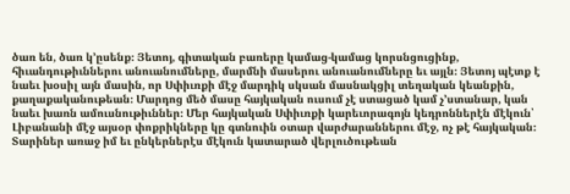ծառ են, ծառ կ’ըսենք։ Յետոյ, գիտական բառերը կամաց-կամաց կորսնցուցինք, հիւանդութիւններու անուանումները, մարմնի մասերու անուանումները եւ այլն։ Յետոյ պէտք է նաեւ խօսիլ այն մասին, որ Սփիւռքի մէջ մարդիկ սկսան մասնակցիլ տեղական կեանքին, քաղաքականութեան։ Մարդոց մեծ մասը հայկական ուսում չէ ստացած կամ չ’ստանար, կան նաեւ խառն ամուսնութիւններ։ Մեր հայկական Սփիւռքի կարեւորագոյն կեդրոններէն մէկուն՝ Լիբանանի մէջ այսօր փոքրիկները կը գտնուին օտար վարժարաններու մէջ, ոչ թէ հայկական։ Տարիներ առաջ իմ եւ ընկերներէս մէկուն կատարած վերլուծութեան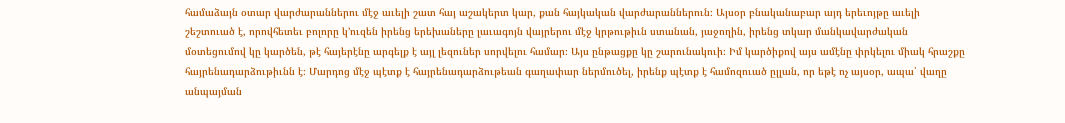համաձայն օտար վարժարաններու մէջ աւելի շատ հայ աշակերտ կար, քան հայկական վարժարաններուն։ Այսօր բնականաբար այդ երեւոյթը աւելի շեշտուած է, որովհետեւ բոլորը կ’ուզեն իրենց երեխաները լաւագոյն վայրերու մէջ կրթութիւն ստանան, յաջողին, իրենց տկար մանկավարժական մօտեցումով կը կարծեն, թէ հայերէնը արգելք է այլ լեզուներ սորվելու համար։ Այս ընթացքը կը շարունակուի։ Իմ կարծիքով այս ամէնը փրկելու միակ հրաշքը հայրենադարձութիւնն է։ Մարդոց մէջ պէտք է հայրենադարձութեան գաղափար ներմուծել, իրենք պէտք է համոզուած ըլլան, որ եթէ ոչ այսօր, ապա՝ վաղը անպայման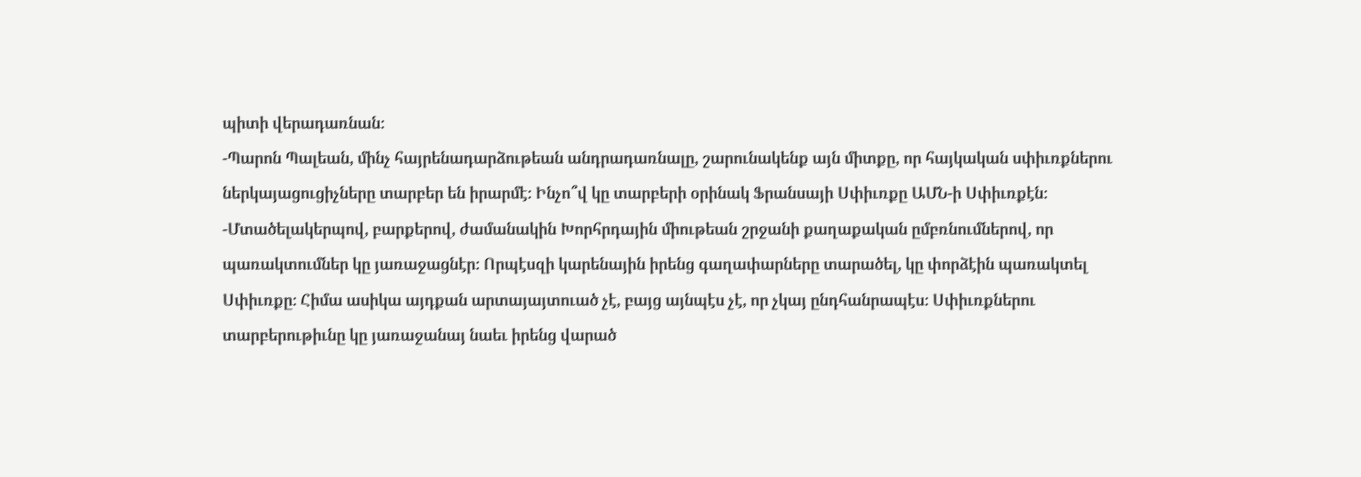պիտի վերադառնան։
-Պարոն Պալեան, մինչ հայրենադարձութեան անդրադառնալը, շարունակենք այն միտքը, որ հայկական սփիւռքներու ներկայացուցիչները տարբեր են իրարմէ։ Ինչո՞վ կը տարբերի օրինակ Ֆրանսայի Սփիւռքը ԱՄՆ-ի Սփիւռքէն։
-Մտածելակերպով, բարքերով, ժամանակին Խորհրդային միութեան շրջանի քաղաքական ըմբռնումներով, որ պառակտումներ կը յառաջացնէր։ Որպէսզի կարենային իրենց գաղափարները տարածել, կը փորձէին պառակտել Սփիւռքը։ Հիմա ասիկա այդքան արտայայտուած չէ, բայց այնպէս չէ, որ չկայ ընդհանրապէս։ Սփիւռքներու տարբերութիւնը կը յառաջանայ նաեւ իրենց վարած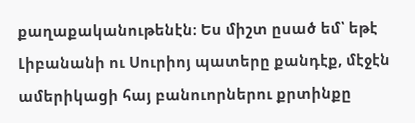քաղաքականութենէն։ Ես միշտ ըսած եմ՝ եթէ Լիբանանի ու Սուրիոյ պատերը քանդէք, մէջէն ամերիկացի հայ բանուորներու քրտինքը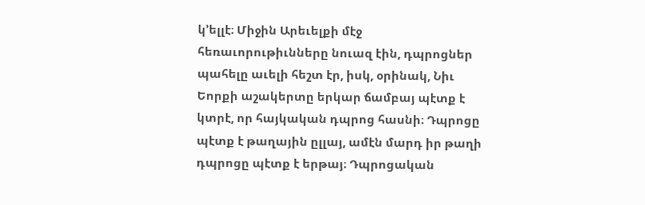կ’ելլէ։ Միջին Արեւելքի մէջ հեռաւորութիւնները նուազ էին, դպրոցներ պահելը աւելի հեշտ էր, իսկ, օրինակ, Նիւ Եորքի աշակերտը երկար ճամբայ պէտք է կտրէ, որ հայկական դպրոց հասնի։ Դպրոցը պէտք է թաղային ըլլայ, ամէն մարդ իր թաղի դպրոցը պէտք է երթայ։ Դպրոցական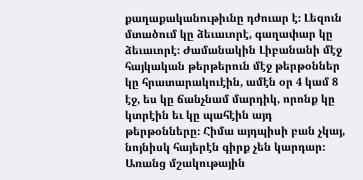քաղաքականութիւնը դժուար է։ Լեզուն մտածում կը ձեւաւորէ, գաղափար կը ձեւաւորէ։ Ժամանակին Լիբանանի մէջ հայկական թերթերուն մէջ թերթօններ կը հրատարակուէին, ամէն օր 4 կամ 8 էջ, ես կը ճանչնամ մարդիկ, որոնք կը կտրէին եւ կը պահէին այդ թերթօնները։ Հիմա այդպիսի բան չկայ, նոյնիսկ հայերէն գիրք չեն կարդար։ Առանց մշակութային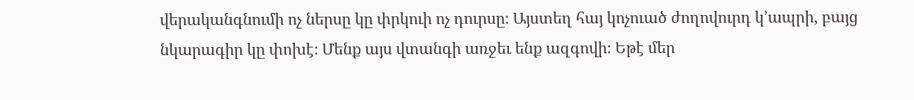վերականգնումի ոչ ներսը կը փրկուի ոչ դուրսը։ Այստեղ հայ կոչուած ժողովուրդ կ’ապրի, բայց նկարագիր կը փոխէ։ Մենք այս վտանգի առջեւ ենք ազգովի։ Եթէ մեր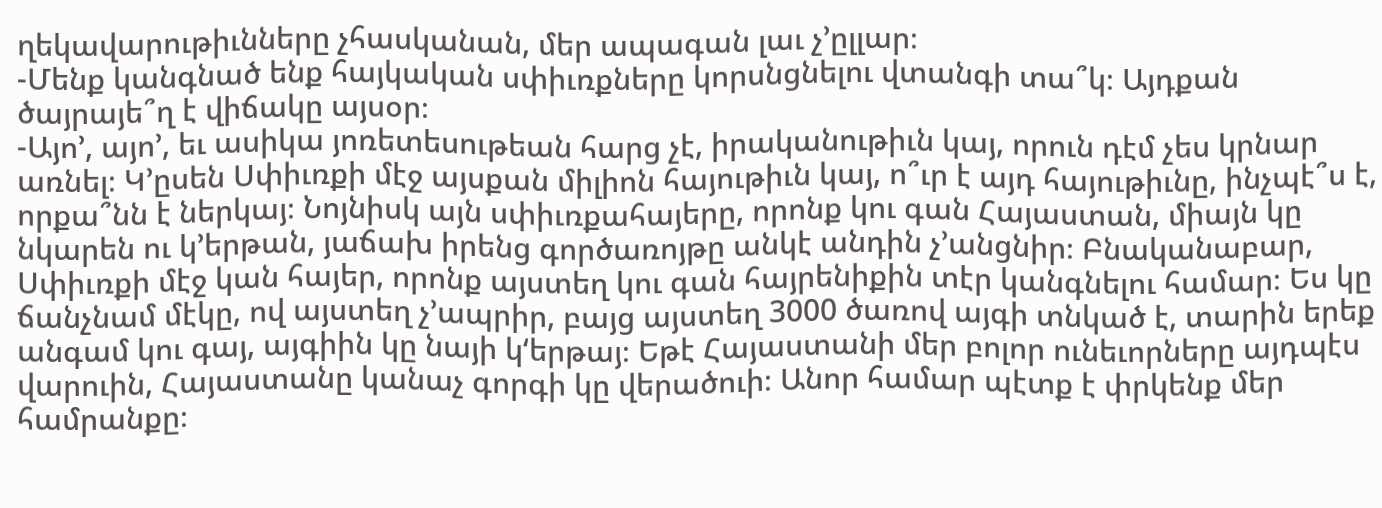ղեկավարութիւնները չհասկանան, մեր ապագան լաւ չ’ըլլար։
-Մենք կանգնած ենք հայկական սփիւռքները կորսնցնելու վտանգի տա՞կ։ Այդքան ծայրայե՞ղ է վիճակը այսօր։
-Այո’, այո’, եւ ասիկա յոռետեսութեան հարց չէ, իրականութիւն կայ, որուն դէմ չես կրնար առնել։ Կ’ըսեն Սփիւռքի մէջ այսքան միլիոն հայութիւն կայ, ո՞ւր է այդ հայութիւնը, ինչպէ՞ս է, որքա՞նն է ներկայ։ Նոյնիսկ այն սփիւռքահայերը, որոնք կու գան Հայաստան, միայն կը նկարեն ու կ’երթան, յաճախ իրենց գործառոյթը անկէ անդին չ’անցնիր։ Բնականաբար, Սփիւռքի մէջ կան հայեր, որոնք այստեղ կու գան հայրենիքին տէր կանգնելու համար։ Ես կը ճանչնամ մէկը, ով այստեղ չ’ապրիր, բայց այստեղ 3000 ծառով այգի տնկած է, տարին երեք անգամ կու գայ, այգիին կը նայի կ‘երթայ։ Եթէ Հայաստանի մեր բոլոր ունեւորները այդպէս վարուին, Հայաստանը կանաչ գորգի կը վերածուի։ Անոր համար պէտք է փրկենք մեր համրանքը։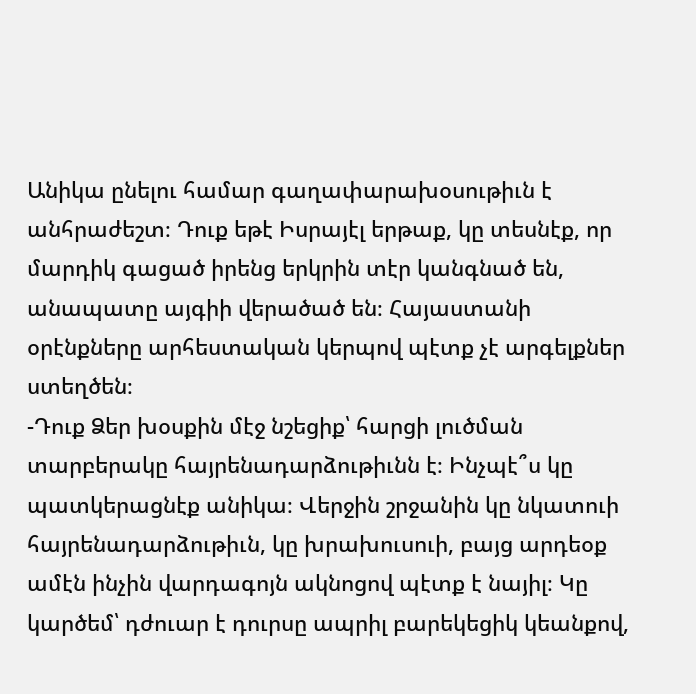Անիկա ընելու համար գաղափարախօսութիւն է անհրաժեշտ։ Դուք եթէ Իսրայէլ երթաք, կը տեսնէք, որ մարդիկ գացած իրենց երկրին տէր կանգնած են, անապատը այգիի վերածած են։ Հայաստանի օրէնքները արհեստական կերպով պէտք չէ արգելքներ ստեղծեն։
-Դուք Ձեր խօսքին մէջ նշեցիք՝ հարցի լուծման տարբերակը հայրենադարձութիւնն է։ Ինչպէ՞ս կը պատկերացնէք անիկա։ Վերջին շրջանին կը նկատուի հայրենադարձութիւն, կը խրախուսուի, բայց արդեօք ամէն ինչին վարդագոյն ակնոցով պէտք է նայիլ։ Կը կարծեմ՝ դժուար է դուրսը ապրիլ բարեկեցիկ կեանքով,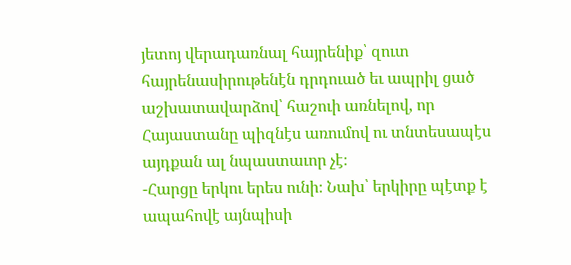յետոյ վերադառնալ հայրենիք՝ զուտ հայրենասիրութենէն դրդուած եւ ապրիլ ցած աշխատավարձով՝ հաշուի առնելով, որ Հայաստանը պիզնէս առումով ու տնտեսապէս այդքան ալ նպաստաւոր չէ։
-Հարցը երկու երես ունի։ Նախ՝ երկիրը պէտք է ապահովէ այնպիսի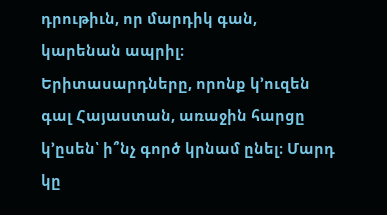դրութիւն, որ մարդիկ գան, կարենան ապրիլ։ Երիտասարդները, որոնք կ’ուզեն գալ Հայաստան, առաջին հարցը կ’ըսեն՝ ի՞նչ գործ կրնամ ընել։ Մարդ կը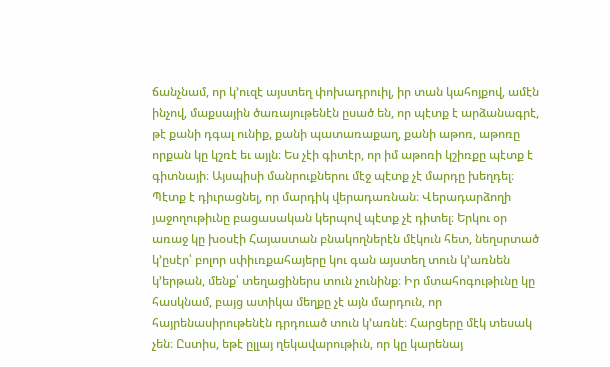ճանչնամ, որ կ’ուզէ այստեղ փոխադրուիլ, իր տան կահոյքով, ամէն ինչով, մաքսային ծառայութենէն ըսած են, որ պէտք է արձանագրէ, թէ քանի դգալ ունիք, քանի պատառաքաղ, քանի աթոռ, աթոռը որքան կը կշռէ եւ այլն։ Ես չէի գիտէր, որ իմ աթոռի կշիռքը պէտք է գիտնայի։ Այսպիսի մանրուքներու մէջ պէտք չէ մարդը խեղդել։ Պէտք է դիւրացնել, որ մարդիկ վերադառնան։ Վերադարձողի յաջողութիւնը բացասական կերպով պէտք չէ դիտել։ Երկու օր առաջ կը խօսէի Հայաստան բնակողներէն մէկուն հետ, նեղսրտած կ’ըսէր՝ բոլոր սփիւռքահայերը կու գան այստեղ տուն կ’առնեն կ’երթան, մենք՝ տեղացիներս տուն չունինք։ Իր մտահոգութիւնը կը հասկնամ, բայց ատիկա մեղքը չէ այն մարդուն, որ հայրենասիրութենէն դրդուած տուն կ’առնէ։ Հարցերը մէկ տեսակ չեն։ Ըստիս, եթէ ըլլայ ղեկավարութիւն, որ կը կարենայ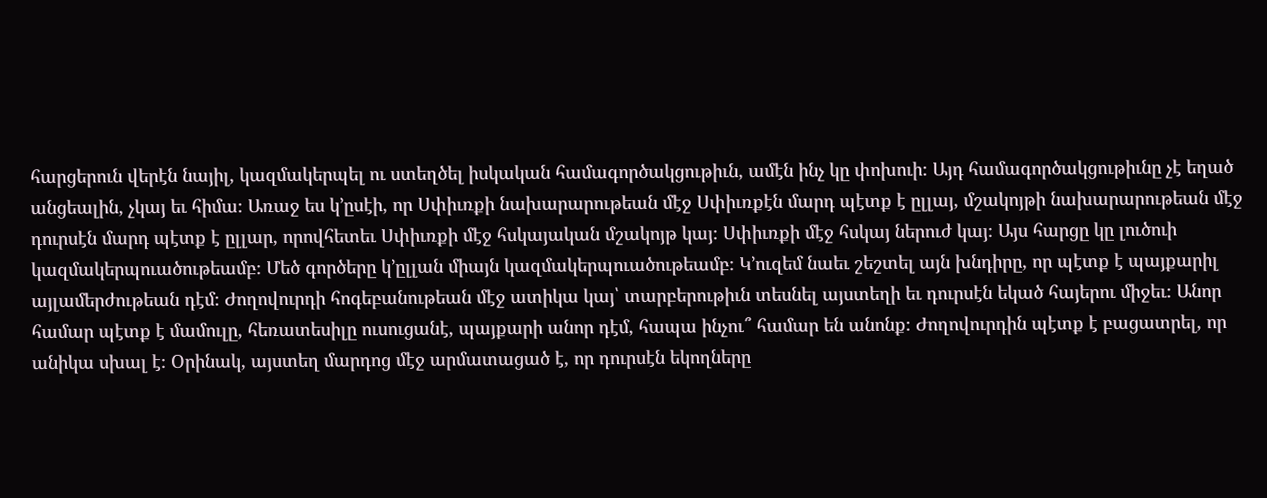հարցերուն վերէն նայիլ, կազմակերպել ու ստեղծել իսկական համագործակցութիւն, ամէն ինչ կը փոխուի։ Այդ համագործակցութիւնը չէ եղած անցեալին, չկայ եւ հիմա։ Առաջ ես կ’ըսէի, որ Սփիւռքի նախարարութեան մէջ Սփիւռքէն մարդ պէտք է ըլլայ, մշակոյթի նախարարութեան մէջ դուրսէն մարդ պէտք է ըլլար, որովհետեւ Սփիւռքի մէջ հսկայական մշակոյթ կայ։ Սփիւռքի մէջ հսկայ ներուժ կայ։ Այս հարցը կը լուծուի կազմակերպուածութեամբ։ Մեծ գործերը կ’ըլլան միայն կազմակերպուածութեամբ։ Կ’ուզեմ նաեւ շեշտել այն խնդիրը, որ պէտք է պայքարիլ այլամերժութեան դէմ։ Ժողովուրդի հոգեբանութեան մէջ ատիկա կայ՝ տարբերութիւն տեսնել այստեղի եւ դուրսէն եկած հայերու միջեւ։ Անոր համար պէտք է մամուլը, հեռատեսիլը ուսուցանէ, պայքարի անոր դէմ, հապա ինչու՞ համար են անոնք։ Ժողովուրդին պէտք է բացատրել, որ անիկա սխալ է։ Օրինակ, այստեղ մարդոց մէջ արմատացած է, որ դուրսէն եկողները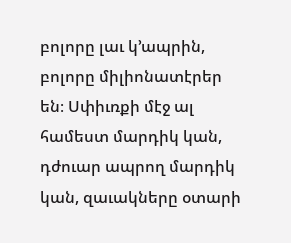բոլորը լաւ կ’ապրին, բոլորը միլիոնատէրեր են։ Սփիւռքի մէջ ալ համեստ մարդիկ կան, դժուար ապրող մարդիկ կան, զաւակները օտարի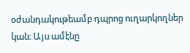օժանդակութեամբ դպրոց ուղարկողներ կան։ Այս ամէնը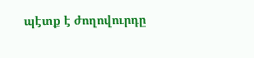պէտք է ժողովուրդը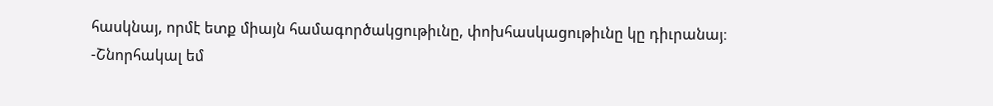հասկնայ, որմէ ետք միայն համագործակցութիւնը, փոխհասկացութիւնը կը դիւրանայ։
-Շնորհակալ եմ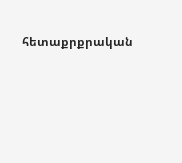հետաքրքրական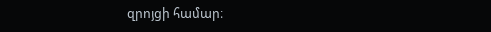զրոյցի համար։